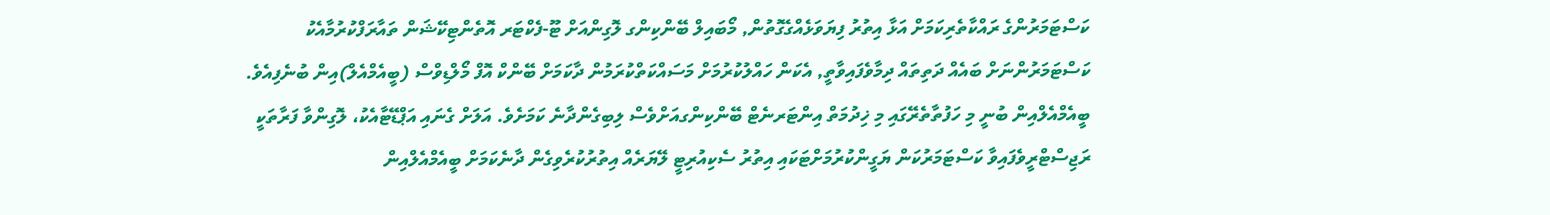ކަސްޓަމަރުންގެ ރައްކާތެރިކަމަށް އަޅާ އިތުރު ފިޔަވަޅެއްގެގޮތުން, މޯބައިލް ބޭންކިންގ ލޮގިންއަށް ޓޫ-ފެކްޓަރ އޮތެންޓިކޭޝަން ތައާރަފްކުރުމާއެކު ކަސްޓަމަރުންނަށް ބައެއް ދަތިތައް ދިމާވެފައިވާތީ, އެކަން ހައްލުކުރުމަށް މަސައްކަތްކުރަމުން ދާކަމަށް ބޭންކް އޮފް މޯލްޑިވްސް (ބީއެމްއެލް)އިން ބުނެފިއެވެ.
ބީއެމްއެލްއިން ބުނީ މި ހަފުތާތެރޭގައި މި ޚިދުމަތް އިންޓަރނެޓް ބޭންކިންގއަށްވެސް ލިބިގެންދާނެ ކަމަށެވެ. އަލަށް ގެނައި އަޕްޑޭޓާއެކު، ލޮގިންވާ ފަރާތަކީ ރަޖިސްޓްރީވެފައިވާ ކަސްޓަމަރުކަން ޔަގީންކުރުމަށްޓަކައި އިތުރު ސެކިއުރިޓީ ލޭޔަރެއް އިތުރުކުރެވިގެން ދާނެކަމަށް ބީއެމްއެލްއިން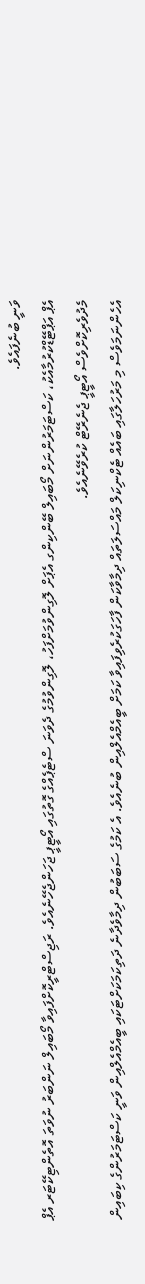ވަނީ ބުނެފައެވެ.
އެޕް އަޕްޓޭޑްކުރުމާއެކު، ކަސްޓަމަރުންނަށް މޯބައިލް ބޭންކިންގ އެޕަށް ލޮގިންވުމަށްފަހު، ލޮގިންވުމުގެ ދެވަނަ ސްޓެޕެއްގެ ގޮތުގައި އޯޓީޕީ ޖަހަންޖެހޭނެއެވެ. ރަޖިސްޓްރީކޮށްފައިވާ މޯބައިލް ނަންބަރު ނުވަތަ އޮތެންޓިކޭޓަރ އެޕް މެދުވެރިކޮށްވެސް އޯޓީޕީ ޖެނެރޭޓް ކުރެވޭނެއެވެ.
އެހެންނަމަވެސް މި މަރުހަލާގައި ބައެއް ޓެކްނިކަލް މައްސަލަތައް ދިމާވާކަން ފާހަގަކުރެވިފައިވާ ކަމަށް ބީއެމްއެލްއިން ބުނެއެވެ. އެ ކަމުގެ ސަބަބުން ދިމާވެދާނެ ދަތިކަމަކަށްޓަކައި ބީއެމްއެލްއިން ވަނީ ކަސްޓަމަރުންގެ ކިބައިން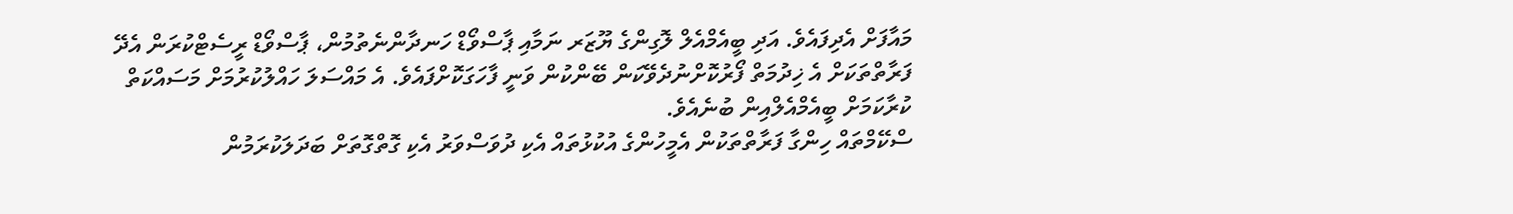މައާފަށް އެދިފައެވެ. އަދި ބީއެމްއެލް ލޮގިންގެ ޔޫޒަރ ނަމާއި ޕާސްވޯޑް ހަނދާންނެތުމުން، ޕާސްވޯޑް ރީސެޓްކުރަން އެދޭ ފަރާތްތަކަށް އެ ޚިދުމަތް ފޯރުކޮށްނުދެވޭކަން ބޭންކުން ވަނީ ފާހަގަކޮށްފައެވެ. އެ މައްސަލަ ހައްލުކުރުމަށް މަސައްކަތް ކުރާކަމަށް ބީއެމްއެލްއިން ބުނެއެވެ.
ސްކޭމްތައް ހިންގާ ފަރާތްތަކުން އެމީހުންގެ އުކުޅުތައް އެކި ދުވަސްވަރު އެކި ގޮތްގޮތަށް ބަދަލަކުރަމުން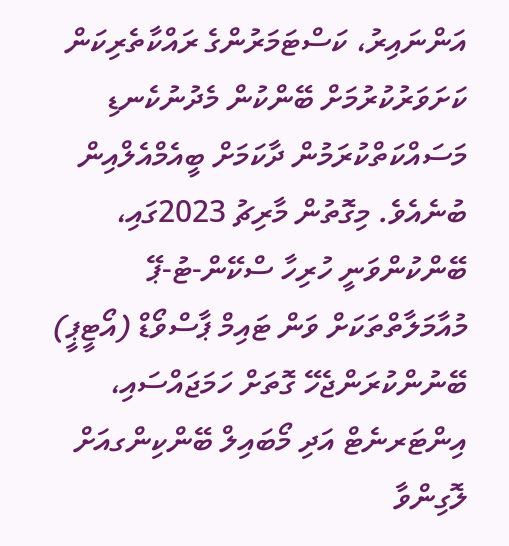އަންނައިރު، ކަސްޓަމަރުންގެ ރައްކާތެރިކަން ކަށަވަރުކުރުމަށް ބޭންކުން މެދުނުކެނޑި މަސައްކަތްކުރަމުން ދާކަމަށް ބީއެމްއެލްއިން ބުނެއެވެ. މިގޮތުން މާރިޗު 2023ގައި، ބޭންކުންވަނީ ހުރިހާ ސްކޭން-ޓު-ޕޭ މުއާމަލާތްތަކަށް ވަން ޓައިމް ޕާސްވޯޑް (އޯޓީޕީ) ބޭނުންކުރަންޖެހޭ ގޮތަށް ހަމަޖައްސައި، އިންޓަރނެޓް އަދި މޯބައިލް ބޭންކިންގއަށް ލޮގިންވާ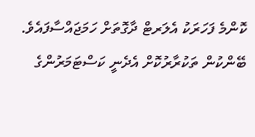ކޮންމެ ފަހަރަކު އެލަރޓް ދާގޮތަށް ހަމަޖައްސާފައެވެ.
ބޭންކުން ތަކުރާރުކޮށް އެދެނީ ކަސްޓަމަރުންގެ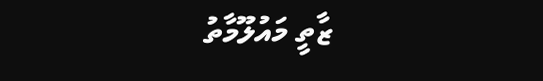ޒާތީ މައުލޫމާތު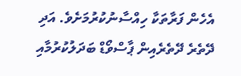އެހެން ފަރާތަކާ ހިއްސާނުކުރުމަށެވެ. އަދި ދޭތެރެ ދޭތެރެއިން ޕާސްވޯޑް ބަދަލުކުރުމާއި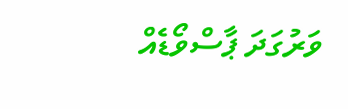ވަރުގަދަ ޕާސްވޯޑެއް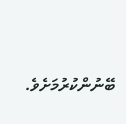ބޭނުންކުރުމަށެވެ.